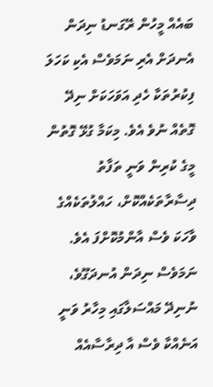ބައެއް މީހުން ރޭގަނޑު ނިދަން އެނދަށް އެރި ނަމަވެސް އެކި ކަހަލަ ފިކުރުތަކާ ހެދި އަވަހަކަށް ނިދޭ ގޮތެއް ނުވެ އެވެ. މިކަމާ ގުޅޭ ގޮތުން މީގެ ކުރިން ވަނީ ތަފާތު ދިސާރާތަކެއްކޮށް، ހައްލުތަކެއްގެ ވާހަކަ ވެސް އާންމުކޮށްފަ އެވެ.
ނަމަވެސް ނިދަން އުނދަގޫވެ، ނުނިދޭ މައްސަލާގައި މިހާރު ވަނީ އަނެއްކާ ވެސް އާ ދިރާސާއެއް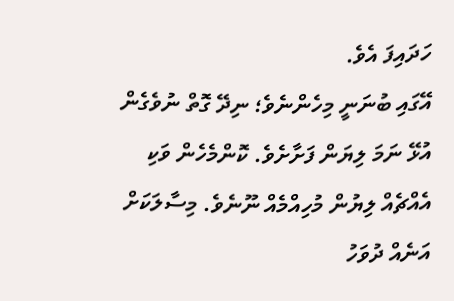ހަދައިފަ އެވެ.
އޭގައި ބުނަނީ މިހެންނެވެ؛ ނިދޭ ގޮތް ނުވެގެން އުޅޭ ނަމަ ލިޔަން ފަށާށެވެ. ކޮންމެހެން ވަކި އެއްޗެއް ލިޔުން މުހިއްމެއް ނޫނެވެ. މިސާލަކަށް އަނެއް ދުވަހު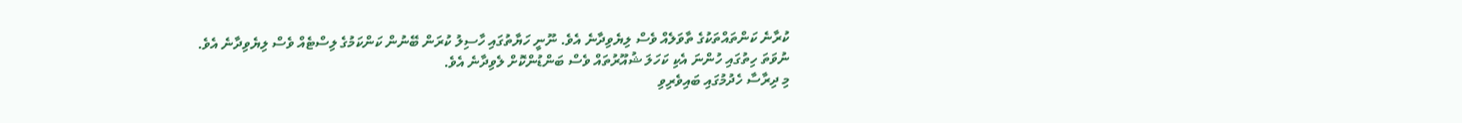ކުރާނެ ކަންތައްތަކުގެ ތާވަލެއް ވެސް ލިޔެވިދާނެ އެވެ. ނޫނީ ހަޔާތުގައި ހާސިލު ކުރަން ބޭނުން ކަންކަމުގެ ލިސްޓެއް ވެސް ލިޔެވިދާނެ އެވެ.
ނުވަތަ ހިތުގައި ހުންނަ އެކި ކަހަލަ ޝުއޫރުތައް ވެސް ބަންޑުންކޮށް ލެވިދާނެ އެވެ.
މި ދިރާސާ ހެދުމުގައި ބައިވެރިވި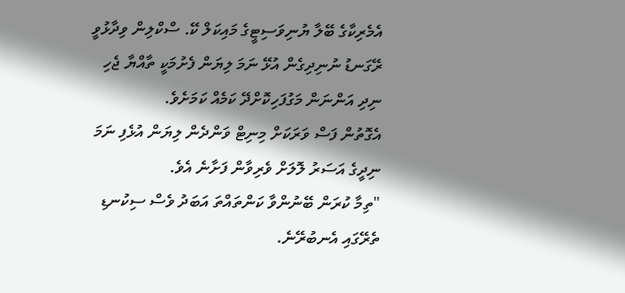އެމެރިކާގެ ބޭލާ ޔުނިވަސިޓީގެ މައިކަލް ކޭ. ސްކްލިން ވިދާޅުވީ ރޭގަނޑު ނުނިދިގެން އުޅޭ ނަމަ ލިޔަން ފެށުމަކީ ތާއްޔާ ޖެހި ނިދި އަންނަން މަގުފަހިކޮށްދޭ ކަމެއް ކަމަށެވެ.
އެގޮތުން ފަސް ވަރަކަށް މިނިޓް ވަންދެން ލިޔަން އުޅެފި ނަމަ ނިދީގެ އަސަރު ލޮލަށް ވެރިވާން ފަށާނެ އެވެ.
"ތިމާ ކުރަން ބޭނުންވާ ކަންތައްތަ އަބަދު ވެސް ސިކުނޑި ތެރޭގައި އެނބުރޭނެ.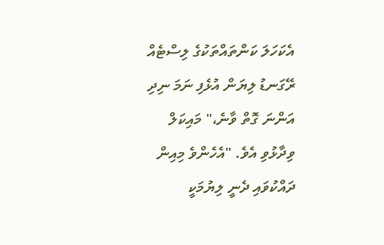އެކަހަލަ ކަންތައްތަކުގެ ލިސްޓެއް ރޭގަނޑު ލިޔަން އުޅެފި ނަމަ ނިދި އަންނަ ގޮތް ވާނެ،" މައިކަލް ވިދާޅުވި އެވެ. "އެހެންވެ މިއިން ދައްކުވައި ދެނީ ލިޔުމަކީ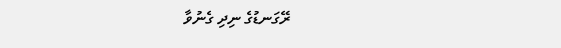ރޭގަނޑުގެ ނިދި ގެނުވާ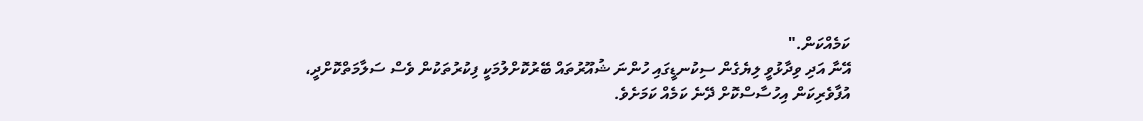ކަމެއްކަން."
އޭނާ އަދި ވިދާޅުވީ ލިޔެގެން ސިކުނޑީގައި ހުންނަ ޝުއޫރުތައް ބޭރުކޮށްލުމަކީ ފިކުރުތަކުން ވެސް ސަލާމަތްކޮށްދީ، އުފާވެރިކަން އިހުސާސްކޮށް ދޭނެ ކަމެއް ކަމަށެވެ.